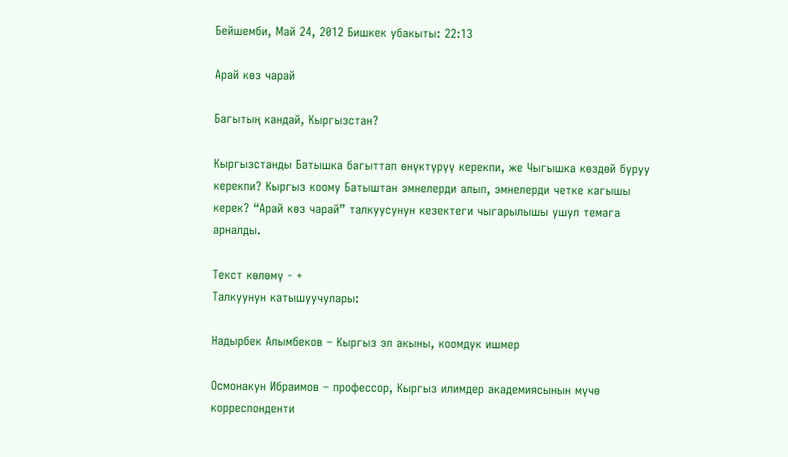Бейшемби, Май 24, 2012 Бишкек убакыты: 22:13

Арай көз чарай

Багытың кандай, Кыргызстан?

Кыргызстанды Батышка багыттап өнүктүрүү керекпи, же Чыгышка көздөй буруу керекпи? Кыргыз коому Батыштан эмнелерди алып, эмнелерди четке кагышы керек? “Арай көз чарай” талкуусунун кезектеги чыгарылышы ушул темага арналды.

Текст көлөмү - +
Талкуунун катышуучулары:

Надырбек Алымбеков – Кыргыз эл акыны, коомдук ишмер

Осмонакун Ибраимов – профессор, Кыргыз илимдер академиясынын мүчө корреспонденти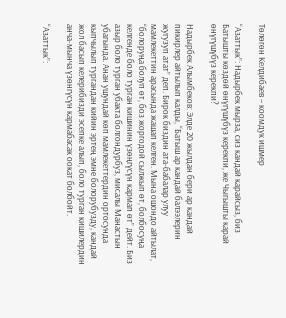Төлөгөн Келдибаев – коомдук ишмер

“Азаттык”: Надырбек мырза, сиз кандай карайсыз, биз Батышты көздөй өнүгүшүбүз керекпи, же Чыгышты карай өнүгүшүбүз керекпи?

Надырбек Алымбеков: Элде 20 жылдан бери ар кандай пикирлер айтылып калды, “Батыш ар кандай балээлерин жугузуп атат” деп. Бирок биздин ата-бабалар улуу мамлекеттин арасында жашап келген. Мына ошондо айтылат, “болоруңа болуп өт, боз жоргодой сылжып өт, болбосуңа келгенде боло турган кишинин үзөңгүсүн кармап өт” дейт. Биз азыр боло турган убакта болгондурбуз, мисалы Манастын убагында. Анан ушундай көп мамлекеттердин ортосунда кыпчылып тургандан кийин эртең эмне болорубузду, кандай жол басып келерибизди эсепке алып, боло турган кишилердин анча-мынча үзөнгүсүн кармабасак оокат болбойт.

“Азаттык”: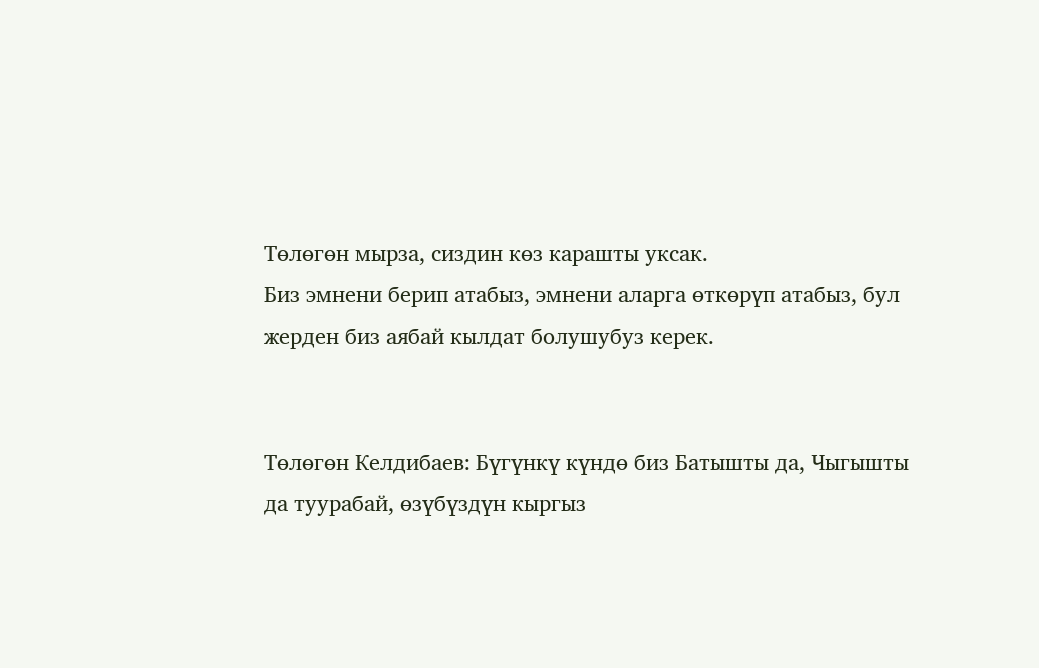Төлөгөн мырза, сиздин көз карашты уксак.
Биз эмнени берип атабыз, эмнени аларга өткөрүп атабыз, бул жерден биз аябай кылдат болушубуз керек.


Төлөгөн Келдибаев: Бүгүнкү күндө биз Батышты да, Чыгышты да туурабай, өзүбүздүн кыргыз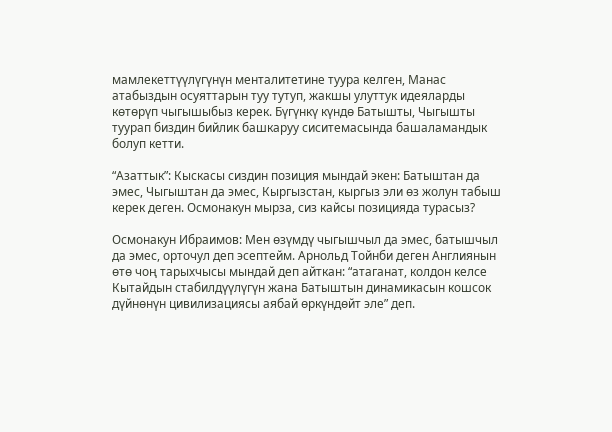мамлекеттүүлүгүнүн менталитетине туура келген, Манас атабыздын осуяттарын туу тутуп, жакшы улуттук идеяларды көтөрүп чыгышыбыз керек. Бүгүнкү күндө Батышты, Чыгышты туурап биздин бийлик башкаруу сиситемасында башаламандык болуп кетти.

“Азаттык”: Кыскасы сиздин позиция мындай экен: Батыштан да эмес, Чыгыштан да эмес, Кыргызстан, кыргыз эли өз жолун табыш керек деген. Осмонакун мырза, сиз кайсы позицияда турасыз?

Осмонакун Ибраимов: Мен өзүмдү чыгышчыл да эмес, батышчыл да эмес, орточул деп эсептейм. Арнольд Тойнби деген Англиянын өтө чоң тарыхчысы мындай деп айткан: “атаганат, колдон келсе Кытайдын стабилдүүлүгүн жана Батыштын динамикасын кошсок дүйнөнүн цивилизациясы аябай өркүндөйт эле” деп.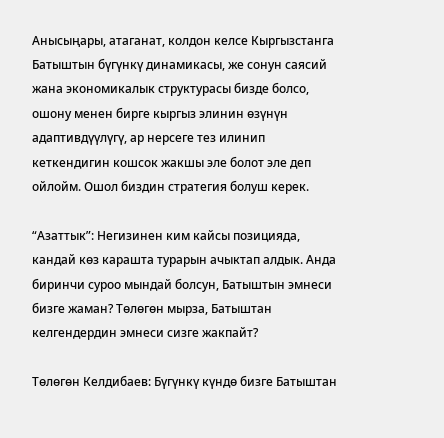Анысыңары, атаганат, колдон келсе Кыргызстанга Батыштын бүгүнкү динамикасы, же сонун саясий жана экономикалык структурасы бизде болсо, ошону менен бирге кыргыз элинин өзүнүн адаптивдүүлүгү, ар нерсеге тез илинип кеткендигин кошсок жакшы эле болот эле деп ойлойм. Ошол биздин стратегия болуш керек.

“Азаттык”: Негизинен ким кайсы позицияда, кандай көз карашта турарын ачыктап алдык. Анда биринчи суроо мындай болсун, Батыштын эмнеси бизге жаман? Төлөгөн мырза, Батыштан келгендердин эмнеси сизге жакпайт?

Төлөгөн Келдибаев: Бүгүнкү күндө бизге Батыштан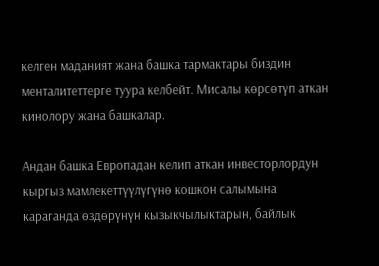келген маданият жана башка тармактары биздин менталитеттерге туура келбейт. Мисалы көрсөтүп аткан кинолору жана башкалар.

Андан башка Европадан келип аткан инвесторлордун кыргыз мамлекеттүүлүгүнө кошкон салымына караганда өздөрүнүн кызыкчылыктарын, байлык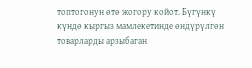топтогонун өтө жогору койот. Бүгүнкү күндө кыргыз мамлекетинде өндүрүлгөн товарларды арзыбаган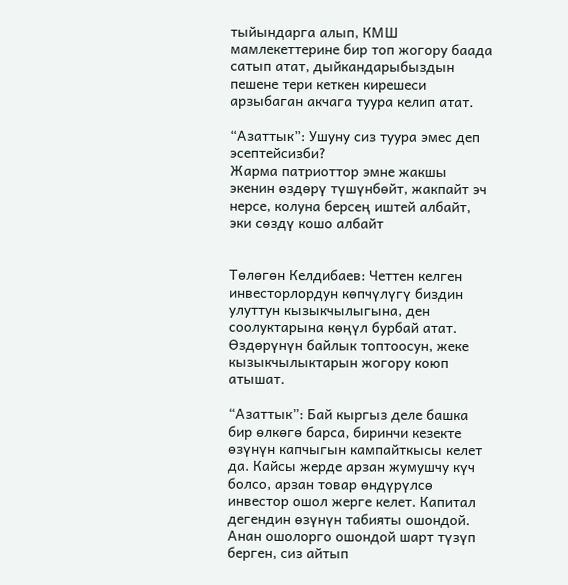тыйындарга алып, КМШ мамлекеттерине бир топ жогору баада сатып атат, дыйкандарыбыздын пешене тери кеткен кирешеси арзыбаган акчага туура келип атат.

“Азаттык”: Ушуну сиз туура эмес деп эсептейсизби?
Жарма патриоттор эмне жакшы экенин өздөрү түшүнбөйт, жакпайт эч нерсе, колуна берсең иштей албайт, эки сөздү кошо албайт


Төлөгөн Келдибаев: Четтен келген инвесторлордун көпчүлүгү биздин улуттун кызыкчылыгына, ден соолуктарына көңүл бурбай атат. Өздөрүнүн байлык топтоосун, жеке кызыкчылыктарын жогору коюп атышат.

“Азаттык”: Бай кыргыз деле башка бир өлкөгө барса, биринчи кезекте өзүнүн капчыгын кампайткысы келет да. Кайсы жерде арзан жумушчу күч болсо, арзан товар өндүрүлсө инвестор ошол жерге келет. Капитал дегендин өзүнүн табияты ошондой. Анан ошолорго ошондой шарт түзүп берген, сиз айтып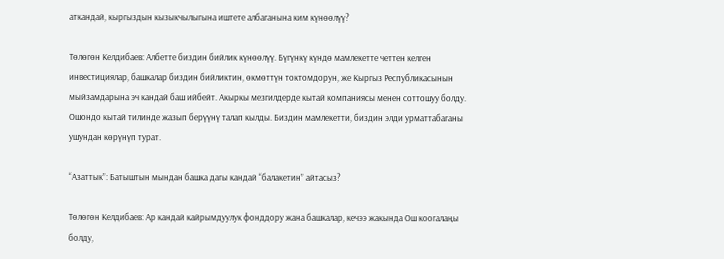аткандай, кыргыздын кызыкчылыгына иштете албаганына ким күнөөлүү?

Төлөгөн Келдибаев: Албетте биздин бийлик күнөөлүү. Бүгүнкү күндө мамлекетте четтен келген инвестициялар, башкалар биздин бийликтин, өкмөттүн токтомдорун, же Кыргыз Республикасынын мыйзамдарына эч кандай баш ийбейт. Акыркы мезгилдерде кытай компаниясы менен соттошуу болду. Ошондо кытай тилинде жазып берүүнү талап кылды. Биздин мамлекетти, биздин элди урматтабаганы ушундан көрүнүп турат.

“Азаттык”: Батыштын мындан башка дагы кандай “балакетин” айтасыз?

Төлөгөн Келдибаев: Ар кандай кайрымдуулук фонддору жана башкалар, кечээ жакында Ош коогалаңы болду,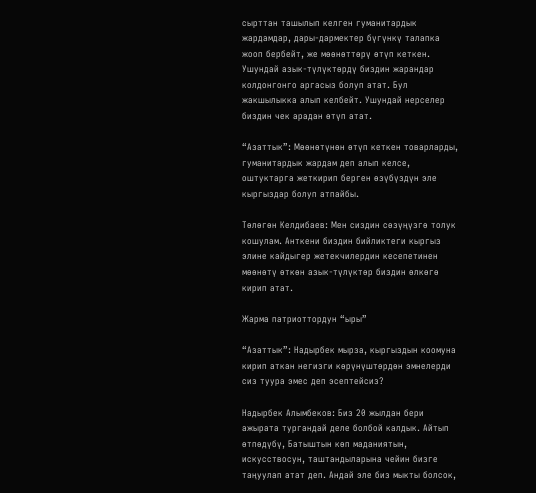сырттан ташылып келген гуманитардык жардамдар, дары-дармектер бүгүнкү талапка жооп бербейт, же мөөнөттөрү өтүп кеткен. Ушундай азык-түлүктөрдү биздин жарандар колдонгонго аргасыз болуп атат. Бул жакшылыкка алып келбейт. Ушундай нерселер биздин чек арадан өтүп атат.

“Азаттык”: Мөөнөтүнөн өтүп кеткен товарларды, гуманитардык жардам деп алып келсе, оштуктарга жеткирип берген өзүбүздүн эле кыргыздар болуп атпайбы.

Төлөгөн Келдибаев: Мен сиздин сөзүңүзгө толук кошулам. Анткени биздин бийликтеги кыргыз элине кайдыгер жетекчилердин кесепетинен мөөнөтү өткөн азык-түлүктөр биздин өлкөгө кирип атат.

Жарма патриоттордун “ыры”

“Азаттык”: Надырбек мырза, кыргыздын коомуна кирип аткан негизги көрүнүштөрдөн эмнелерди сиз туура эмес деп эсептейсиз?

Надырбек Алымбеков: Биз 20 жылдан бери ажырата тургандай деле болбой калдык. Айтып өтпөдүбү, Батыштын көп маданиятын, искусствосун, таштандыларына чейин бизге таңуулап атат деп. Андай эле биз мыкты болсок,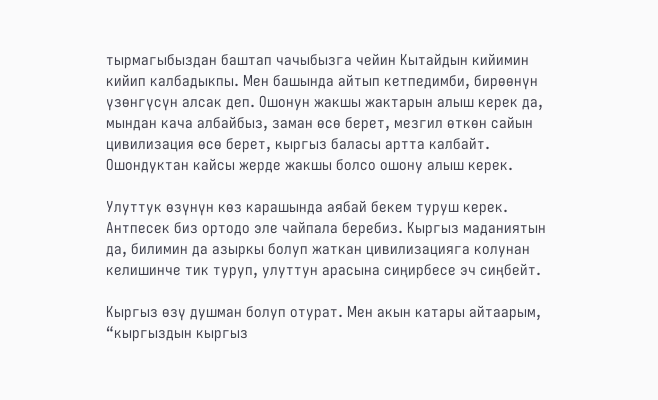тырмагыбыздан баштап чачыбызга чейин Кытайдын кийимин кийип калбадыкпы. Мен башында айтып кетпедимби, бирөөнүн үзөнгүсүн алсак деп. Ошонун жакшы жактарын алыш керек да, мындан кача албайбыз, заман өсө берет, мезгил өткөн сайын цивилизация өсө берет, кыргыз баласы артта калбайт. Ошондуктан кайсы жерде жакшы болсо ошону алыш керек.

Улуттук өзүнүн көз карашында аябай бекем туруш керек. Антпесек биз ортодо эле чайпала беребиз. Кыргыз маданиятын да, билимин да азыркы болуп жаткан цивилизацияга колунан келишинче тик туруп, улуттун арасына сиңирбесе эч сиңбейт.

Кыргыз өзү душман болуп отурат. Мен акын катары айтаарым, “кыргыздын кыргыз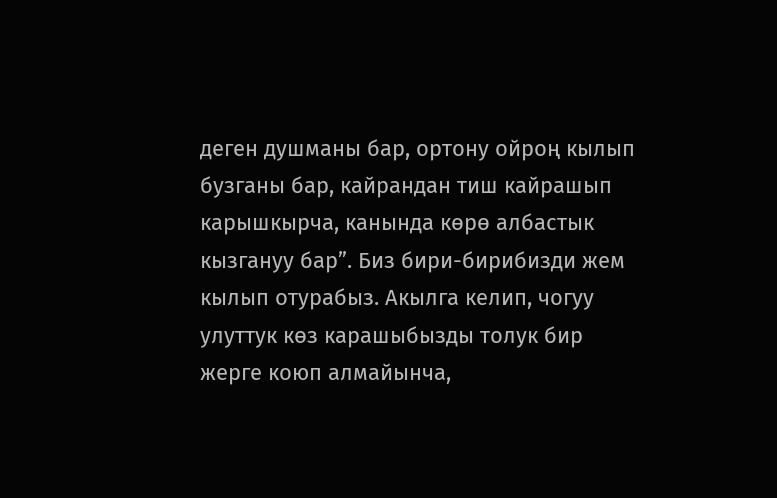деген душманы бар, ортону ойроң кылып бузганы бар, кайрандан тиш кайрашып карышкырча, канында көрө албастык кызгануу бар”. Биз бири-бирибизди жем кылып отурабыз. Акылга келип, чогуу улуттук көз карашыбызды толук бир жерге коюп алмайынча,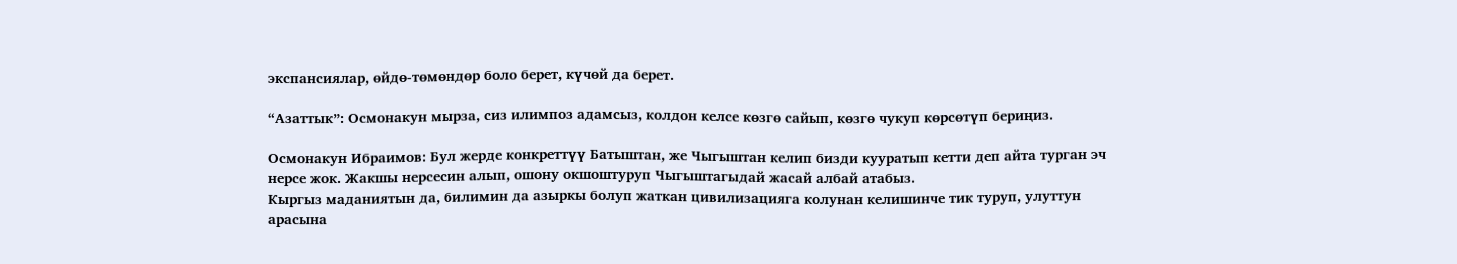экспансиялар, өйдө-төмөндөр боло берет, күчөй да берет.

“Азаттык”: Осмонакун мырза, сиз илимпоз адамсыз, колдон келсе көзгө сайып, көзгө чукуп көрсөтүп бериңиз.

Осмонакун Ибраимов: Бул жерде конкреттүү Батыштан, же Чыгыштан келип бизди кууратып кетти деп айта турган эч нерсе жок. Жакшы нерсесин алып, ошону окшоштуруп Чыгыштагыдай жасай албай атабыз.
Кыргыз маданиятын да, билимин да азыркы болуп жаткан цивилизацияга колунан келишинче тик туруп, улуттун арасына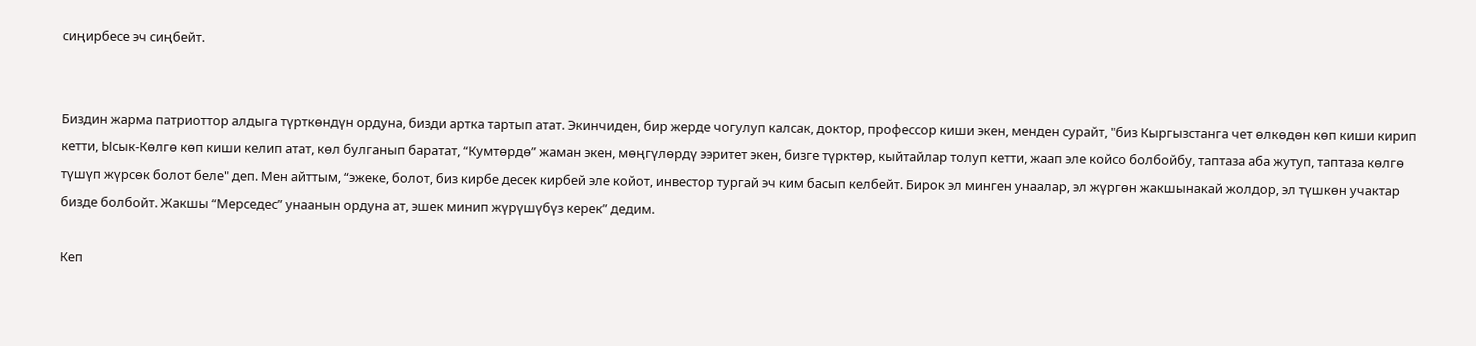сиңирбесе эч сиңбейт.


Биздин жарма патриоттор алдыга түрткөндүн ордуна, бизди артка тартып атат. Экинчиден, бир жерде чогулуп калсак, доктор, профессор киши экен, менден сурайт, "биз Кыргызстанга чет өлкөдөн көп киши кирип кетти, Ысык-Көлгө көп киши келип атат, көл булганып баратат, “Кумтөрдө” жаман экен, мөңгүлөрдү ээритет экен, бизге түрктөр, кыйтайлар толуп кетти, жаап эле койсо болбойбу, таптаза аба жутуп, таптаза көлгө түшүп жүрсөк болот беле" деп. Мен айттым, “эжеке, болот, биз кирбе десек кирбей эле койот, инвестор тургай эч ким басып келбейт. Бирок эл минген унаалар, эл жүргөн жакшынакай жолдор, эл түшкөн учактар бизде болбойт. Жакшы “Мерседес” унаанын ордуна ат, эшек минип жүрүшүбүз керек” дедим.

Кеп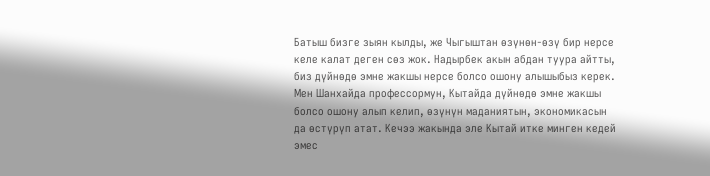Батыш бизге зыян кылды, же Чыгыштан өзүнөн-өзү бир нерсе келе калат деген сөз жок. Надырбек акын абдан туура айтты, биз дүйнөдө эмне жакшы нерсе болсо ошону алышыбыз керек. Мен Шанхайда профессормун, Кытайда дүйнөдө эмне жакшы болсо ошону алып келип, өзүнүн маданиятын, экономикасын да өстүрүп атат. Кечээ жакында эле Кытай итке минген кедей эмес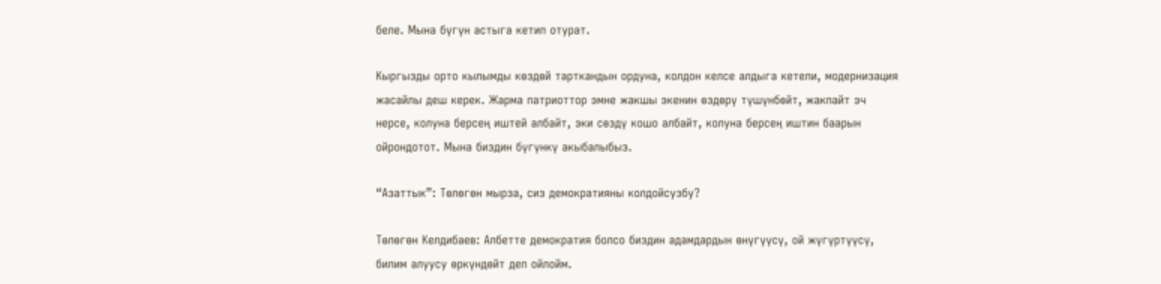беле. Мына бүгүн астыга кетип отурат.

Кыргызды орто кылымды көздөй тарткандын ордуна, колдон келсе алдыга кетели, модернизация жасайлы деш керек. Жарма патриоттор эмне жакшы экенин өздөрү түшүнбөйт, жакпайт эч нерсе, колуна берсең иштей албайт, эки сөздү кошо албайт, колуна берсең иштин баарын ойрондотот. Мына биздин бүгүнкү акыбалыбыз.

“Азаттык”: Төлөгөн мырза, сиз демократияны колдойсузбу?

Төлөгөн Келдибаев: Албетте демократия болсо биздин адамдардын өнүгүүсү, ой жүгүртүүсү, билим алуусу өркүндөйт деп ойлойм.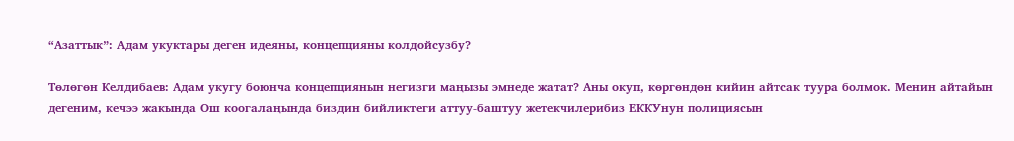“Азаттык”: Адам укуктары деген идеяны, концепцияны колдойсузбу?

Төлөгөн Келдибаев: Адам укугу боюнча концепциянын негизги маңызы эмнеде жатат? Аны окуп, көргөндөн кийин айтсак туура болмок. Менин айтайын дегеним, кечээ жакында Ош коогалаңында биздин бийликтеги аттуу-баштуу жетекчилерибиз ЕККУнун полициясын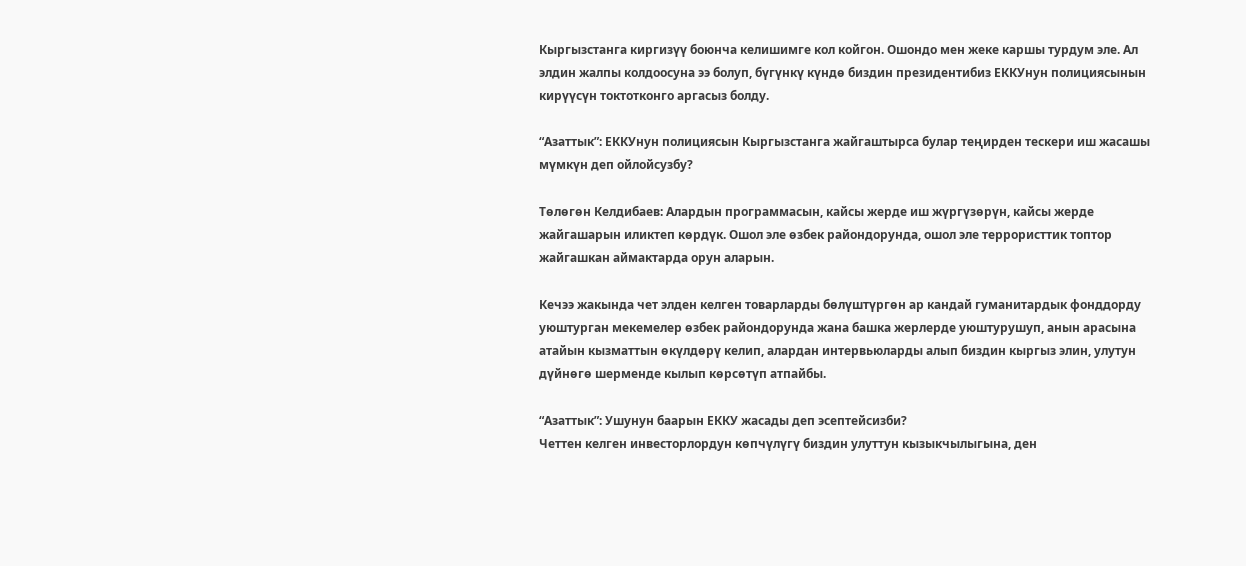Кыргызстанга киргизүү боюнча келишимге кол койгон. Ошондо мен жеке каршы турдум эле. Ал элдин жалпы колдоосуна ээ болуп, бүгүнкү күндө биздин президентибиз ЕККУнун полициясынын кирүүсүн токтотконго аргасыз болду.

“Азаттык”: ЕККУнун полициясын Кыргызстанга жайгаштырса булар теңирден тескери иш жасашы мүмкүн деп ойлойсузбу?

Төлөгөн Келдибаев: Алардын программасын, кайсы жерде иш жүргүзөрүн, кайсы жерде жайгашарын иликтеп көрдүк. Ошол эле өзбек райондорунда, ошол эле террористтик топтор жайгашкан аймактарда орун аларын.

Кечээ жакында чет элден келген товарларды бөлүштүргөн ар кандай гуманитардык фонддорду уюштурган мекемелер өзбек райондорунда жана башка жерлерде уюштурушуп, анын арасына атайын кызматтын өкүлдөрү келип, алардан интервьюларды алып биздин кыргыз элин, улутун дүйнөгө шерменде кылып көрсөтүп атпайбы.

“Азаттык”: Ушунун баарын ЕККУ жасады деп эсептейсизби?
Четтен келген инвесторлордун көпчүлүгү биздин улуттун кызыкчылыгына, ден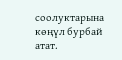соолуктарына көңүл бурбай атат.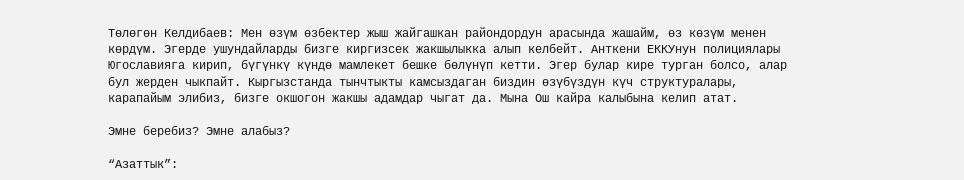Төлөгөн Келдибаев: Мен өзүм өзбектер жыш жайгашкан райондордун арасында жашайм, өз көзүм менен көрдүм. Эгерде ушундайларды бизге киргизсек жакшылыкка алып келбейт. Анткени ЕККУнун полициялары Югославияга кирип, бүгүнкү күндө мамлекет бешке бөлүнүп кетти. Эгер булар кире турган болсо, алар бул жерден чыкпайт. Кыргызстанда тынчтыкты камсыздаган биздин өзүбүздүн күч структуралары, карапайым элибиз, бизге окшогон жакшы адамдар чыгат да. Мына Ош кайра калыбына келип атат.

Эмне беребиз? Эмне алабыз?

“Азаттык”: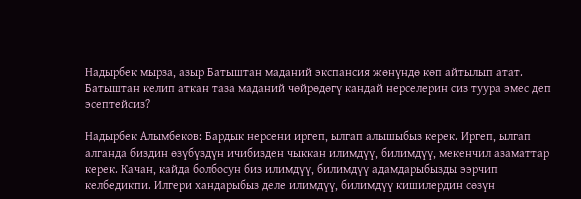Надырбек мырза, азыр Батыштан маданий экспансия жөнүндө көп айтылып атат. Батыштан келип аткан таза маданий чөйрөдөгү кандай нерселерин сиз туура эмес деп эсептейсиз?

Надырбек Алымбеков: Бардык нерсени иргеп, ылгап алышыбыз керек. Иргеп, ылгап алганда биздин өзүбүздүн ичибизден чыккан илимдүү, билимдүү, мекенчил азаматтар керек. Качан, кайда болбосун биз илимдүү, билимдүү адамдарыбызды ээрчип келбедикпи. Илгери хандарыбыз деле илимдүү, билимдүү кишилердин сөзүн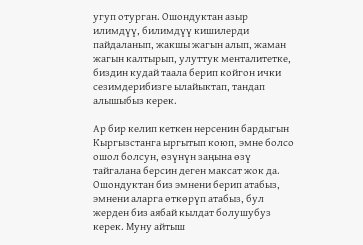угуп отурган. Ошондуктан азыр илимдүү, билимдүү кишилерди пайдаланып, жакшы жагын алып, жаман жагын калтырып, улуттук менталитетке, биздин кудай таала берип койгон ички сезимдерибизге ылайыктап, тандап алышыбыз керек.

Ар бир келип кеткен нерсенин бардыгын Кыргызстанга ыргытып коюп, эмне болсо ошол болсун, өзүнүн заңына өзү тайгалана берсин деген максат жок да. Ошондуктан биз эмнени берип атабыз, эмнени аларга өткөрүп атабыз, бул жерден биз аябай кылдат болушубуз керек. Муну айтыш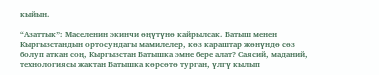кыйын.

“Азаттык”: Маселенин экинчи өңүтүнө кайрылсак. Батыш менен Кыргызстандын ортосундагы мамилелер, көз караштар жөнүндө сөз болуп аткан соң, Кыргызстан Батышка эмне бере алат? Саясий, маданий, технологиясы жактан Батышка көрсөтө турган, үлгү кылып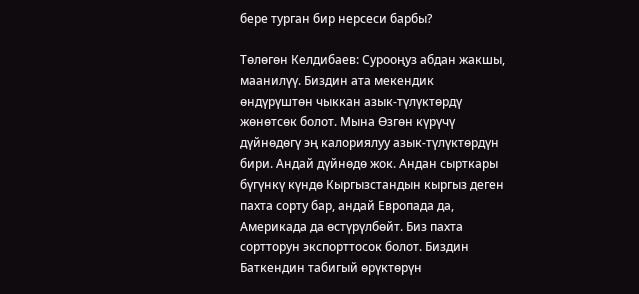бере турган бир нерсеси барбы?

Төлөгөн Келдибаев: Сурооңуз абдан жакшы, маанилүү. Биздин ата мекендик өндүрүштөн чыккан азык-түлүктөрдү жөнөтсөк болот. Мына Өзгөн күрүчү дүйнөдөгү эң калориялуу азык-түлүктөрдүн бири. Андай дүйнөдө жок. Андан сырткары бүгүнкү күндө Кыргызстандын кыргыз деген пахта сорту бар, андай Европада да, Америкада да өстүрүлбөйт. Биз пахта сортторун экспорттосок болот. Биздин Баткендин табигый өрүктөрүн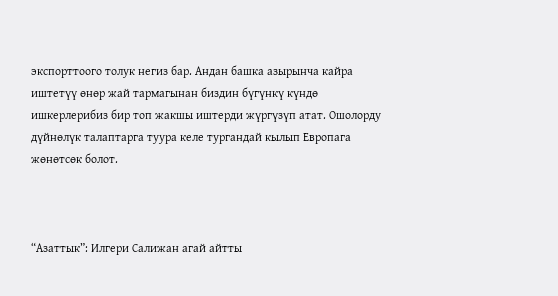экспорттоого толук негиз бар. Андан башка азырынча кайра иштетүү өнөр жай тармагынан биздин бүгүнкү күндө ишкерлерибиз бир топ жакшы иштерди жүргүзүп атат. Ошолорду дүйнөлүк талаптарга туура келе тургандай кылып Европага жөнөтсөк болот.



“Азаттык”: Илгери Салижан агай айтты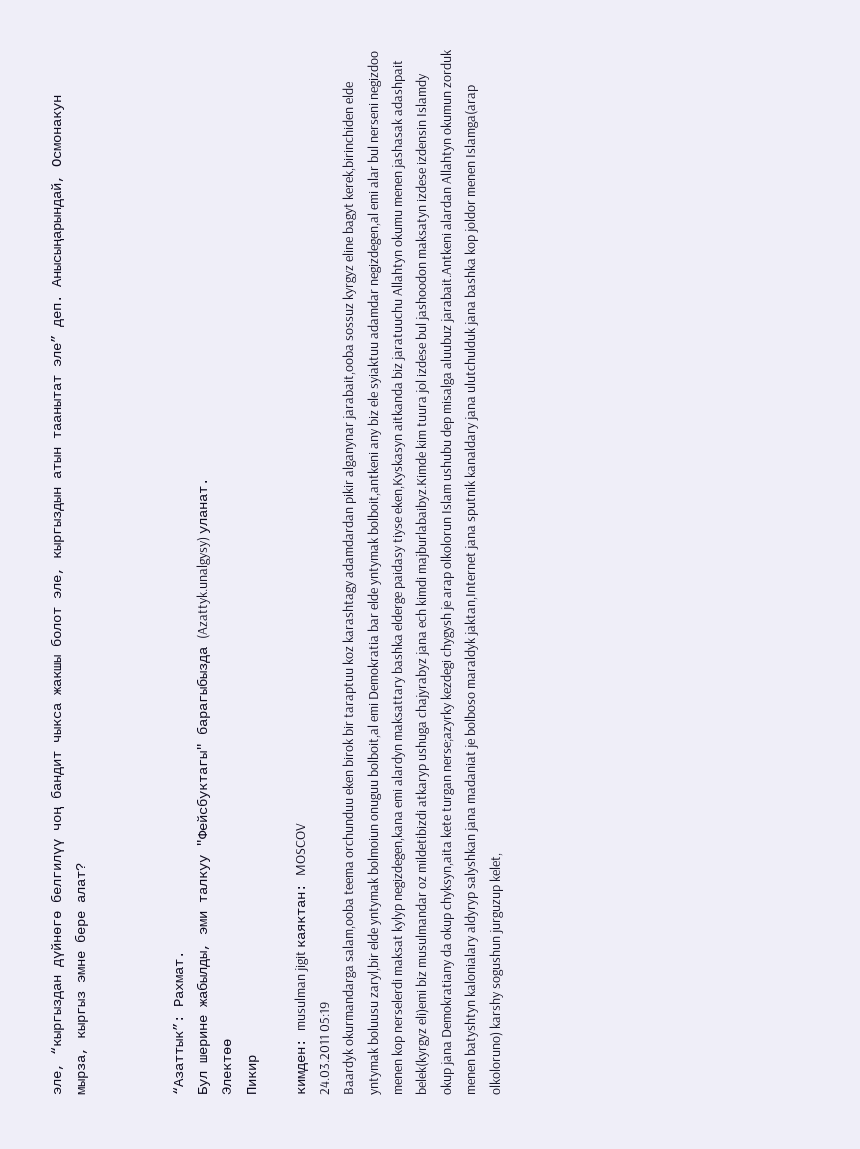эле, “кыргыздан дүйнөгө белгилүү чоң бандит чыкса жакшы болот эле, кыргыздын атын таанытат эле” деп. Анысыңарындай, Осмонакун мырза, кыргыз эмне бере алат?



“Азаттык”: Рахмат.
Бул шерине жабылды, эми талкуу "Фейсбуктагы" барагыбызда (Azattyk.unalgysy) уланат.
Электөө
Пикир

кимден: musulman jigit каяктан: MOSCOV
24.03.2011 05:19
Baardyk okurmandarga salam,ooba teema orchunduu eken birok bir taraptuu koz karashtagy adamdardan pikir alganynar jarabait,ooba sossuz kyrgyz eline bagyt kerek,birinchiden elde yntymak boluusu zaryl,bir elde yntymak bolmoiun onuguu bolboit,al emi Demokratia bar elde yntymak bolboit,antkeni any biz ele syiaktuu adamdar negizdegen,al emi alar bul nerseni negizdoo menen kop nerselerdi maksat kylyp negizdegen,kana emi alardyn maksattary bashka elderge paidasy tiyse eken,Kyskasyn aitkanda biz jaratuuchu Allahtyn okumu menen jashasak adashpait belek(kyrgyz eli)emi biz musulmandar oz mildetibizdi atkaryp ushuga chajyrabyz jana ech kimdi majburlabaibyz.Kimde kim tuura jol izdese bul jashoodon maksatyn izdese izdensin Islamdy okup jana Demokratiany da okup chyksyn,aita kete turgan nerse;azyrky kezdegi chygysh je arap olkolorun Islam ushubu dep misalga aluubuz jarabait.Antkeni alardan Allahtyn okumun zorduk menen batyshtyn kalonialary aldyryp salyshkan jana madaniat je bolboso maraldyk jaktan,Internet jana sputnik kanaldary jana ulutchulduk jana bashka kop joldor menen Islamga(arap olkoloruno) karshy sogushun jurguzup kelet,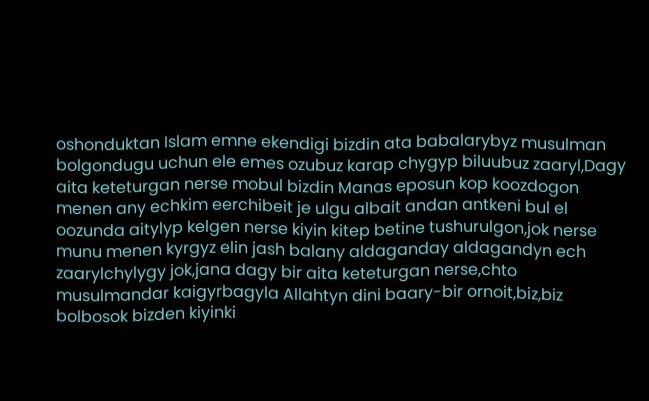oshonduktan Islam emne ekendigi bizdin ata babalarybyz musulman bolgondugu uchun ele emes ozubuz karap chygyp biluubuz zaaryl,Dagy aita keteturgan nerse mobul bizdin Manas eposun kop koozdogon menen any echkim eerchibeit je ulgu albait andan antkeni bul el oozunda aitylyp kelgen nerse kiyin kitep betine tushurulgon,jok nerse munu menen kyrgyz elin jash balany aldaganday aldagandyn ech zaarylchylygy jok,jana dagy bir aita keteturgan nerse,chto musulmandar kaigyrbagyla Allahtyn dini baary-bir ornoit,biz,biz bolbosok bizden kiyinki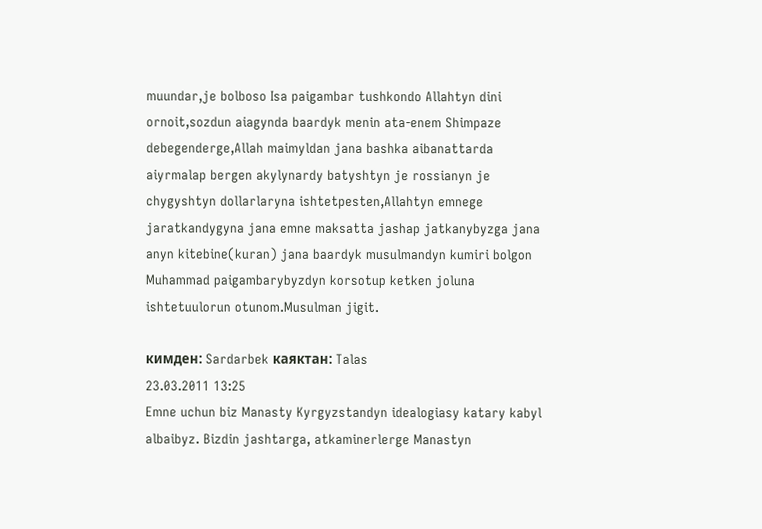muundar,je bolboso Isa paigambar tushkondo Allahtyn dini ornoit,sozdun aiagynda baardyk menin ata-enem Shimpaze debegenderge,Allah maimyldan jana bashka aibanattarda aiyrmalap bergen akylynardy batyshtyn je rossianyn je chygyshtyn dollarlaryna ishtetpesten,Allahtyn emnege jaratkandygyna jana emne maksatta jashap jatkanybyzga jana anyn kitebine(kuran) jana baardyk musulmandyn kumiri bolgon Muhammad paigambarybyzdyn korsotup ketken joluna ishtetuulorun otunom.Musulman jigit.

кимден: Sardarbek каяктан: Talas
23.03.2011 13:25
Emne uchun biz Manasty Kyrgyzstandyn idealogiasy katary kabyl albaibyz. Bizdin jashtarga, atkaminerlerge Manastyn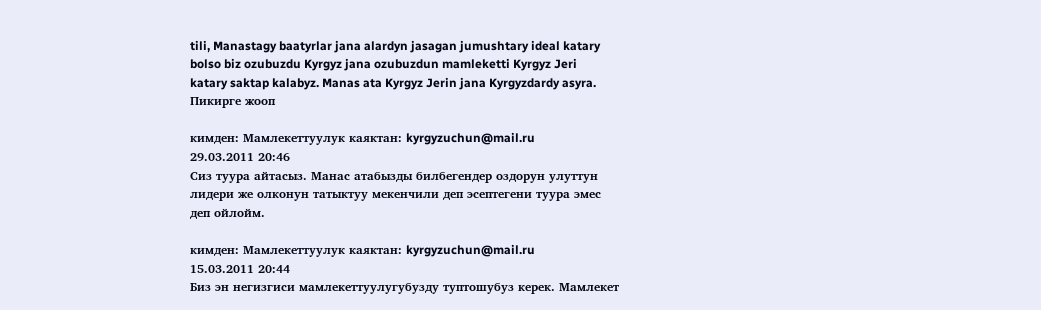tili, Manastagy baatyrlar jana alardyn jasagan jumushtary ideal katary bolso biz ozubuzdu Kyrgyz jana ozubuzdun mamleketti Kyrgyz Jeri katary saktap kalabyz. Manas ata Kyrgyz Jerin jana Kyrgyzdardy asyra.
Пикирге жооп

кимден: Мамлекеттуулук каяктан: kyrgyzuchun@mail.ru
29.03.2011 20:46
Cиз туура айтасыз. Манас атабызды билбегендер оздорун улуттун лидери же олконун татыктуу мекенчили деп эсептегени туура эмес деп ойлойм.

кимден: Мамлекеттуулук каяктан: kyrgyzuchun@mail.ru
15.03.2011 20:44
Биз эн негизгиси мамлекеттуулугубузду туптошубуз керек. Мамлекет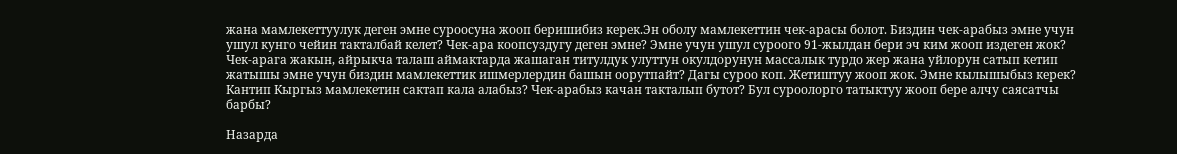жана мамлекеттуулук деген эмне суроосуна жооп беришибиз керек.Эн оболу мамлекеттин чек-арасы болот. Биздин чек-арабыз эмне учун ушул кунго чейин такталбай келет? Чек-ара коопсуздугу деген эмне? Эмне учун ушул суроого 91-жылдан бери эч ким жооп издеген жок? Чек-арага жакын, айрыкча талаш аймактарда жашаган титулдук улуттун окулдорунун массалык турдо жер жана уйлорун сатып кетип жатышы эмне учун биздин мамлекеттик ишмерлердин башын оорутпайт? Дагы суроо коп. Жетиштуу жооп жок. Эмне кылышыбыз керек? Кантип Кыргыз мамлекетин сактап кала алабыз? Чек-арабыз качан такталып бутот? Бул суроолорго татыктуу жооп бере алчу саясатчы барбы?

Назарда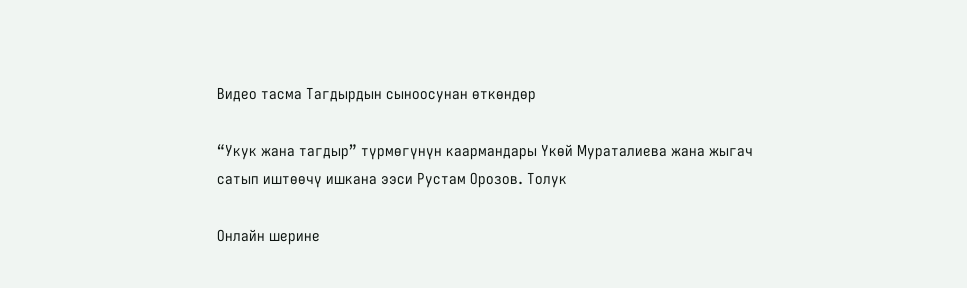Видео тасма Тагдырдын сыноосунан өткөндөр

“Укук жана тагдыр” түрмөгүнүн каармандары Үкөй Мураталиева жана жыгач сатып иштөөчү ишкана ээси Рустам Орозов. Толук

Онлайн шерине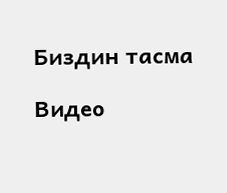Биздин тасма

Видео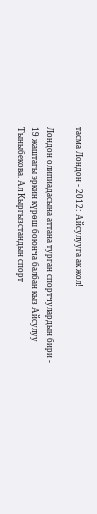тасма Лондон - 2012: Айсулууга ак жол!

Лондон олипиадасына аттана турган спортчулардын бири - 19 жаштагы эркин күрөш боюнча балбан кыз Айсулуу Тыныбекова. Ал Кыргызстандын спорт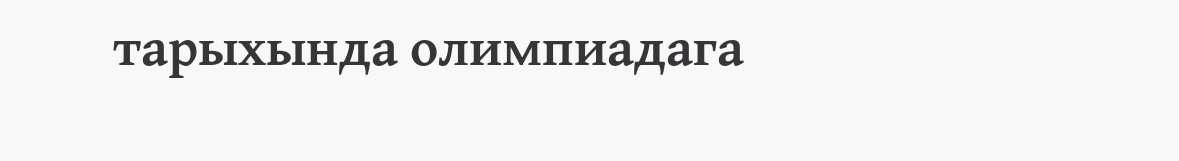тарыхында олимпиадага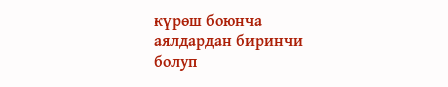күрөш боюнча аялдардан биринчи болуп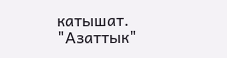катышат. "Азаттык"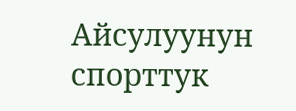Айсулуунун спорттук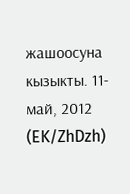жашоосуна кызыкты. 11-май, 2012 (EK/ZhDzh)